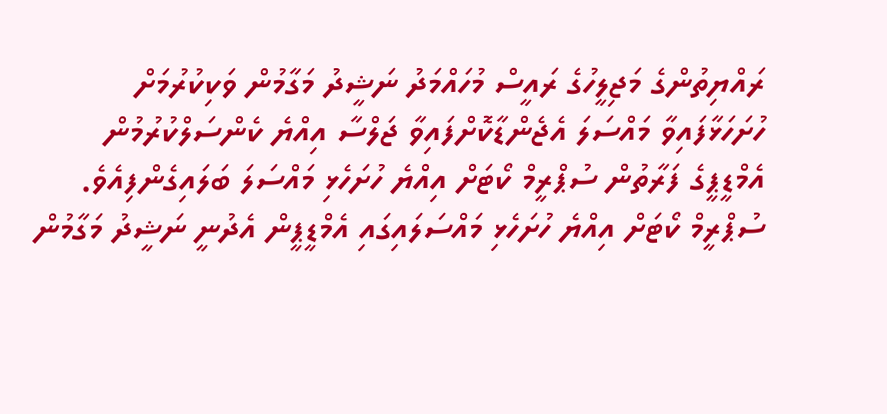ރައްޔިތުންގެ މަޖިލީހުގެ ރައީސް މުހައްމަދު ނަޝީދު މަގާމުން ވަކިކުރުމަށް ހުށަހަޅާފައިވާ މައްސަލަ އެޖެންޑާކޮށްފައިވާ ޖަލްސާ އިއްޔެ ކެންސަލްކުރުމުން އެމްޑީޕީގެ ފަރާތުން ސުޕްރީމް ކޯޓަށް އިއްޔެ ހުށަހެޅި މައްސަލަ ބަލައިގެންފިއެވެ.
ސުޕްރީމް ކޯޓަށް އިއްޔެ ހުށަހެޅި މައްސަލައިގައި އެމްޑީޕީން އެދުނީ ނަޝީދު މަގާމުން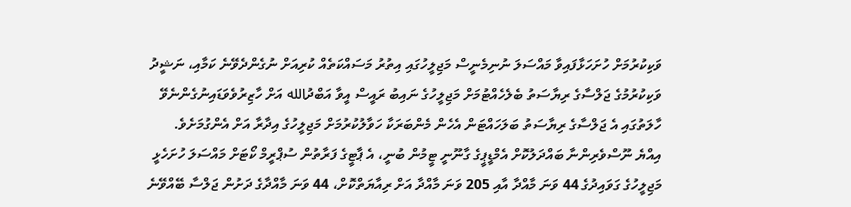ވަކިކުރުމަށް ހުށަހަޅާފައިވާ މައްސަލަ ނުނިމެނީސް މަޖިލީހުގައި އިތުރު މަސައްކަތެއް ކުރިއަށް ނުގެންދެވޭނެ ކަމާއި، ނަޝީދު ވަކިކުރުމުގެ ޖަލްސާގެ ރިޔާސަތު ބެލެހެއްޓުމަށް މަޖިލީހުގެ ނައިބު ރައީސް އީވާ އަބްދުالله އަށް ހާޒިރުވެވަޑައިނުގެންނެވޭ ހާލަތުގައި އެ ޖަލްސާގެ ރިޔާސަތު ބަލަހައްޓަން އެހެން މެންބަރަކާ ހަވާލުކުރުމަށް މަޖިލީހުގެ އިދާރާ އަށް އެންގުމަށެވެ.
އިއްޔެ ނޫސްވެރިންނާ ބައްދަލުކޮށް އެމްޑީޕީގެ ގާނޫނީ ޓީމުން ބުނީ، އެ ޕާޓީގެ ފަރާތުން ސުޕްރީމް ކޯޓަށް މައްސަލަ ހުށަހެޅީ މަޖިލީހުގެ ގަވައިދުގެ 44 ވަނަ މާއްދާ އާއި 205 ވަނަ މާއްދާ އަށް ރިއާޔަތްކޮށް، 44 ވަނަ މާއްދާގެ ދަށުން ޖަލްސާ ބޭއްވޭނެ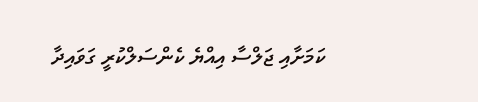ކަމަށާއި ޖަލްސާ އިއްޔެ ކެންސަލްކުރީ ގަވައިދާ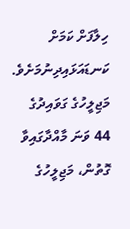ހިލާފަށް ކަމަށް ކަނޑައަޅައިދިނުމަށެވެ.
މަޖިލީހުގެ ގަވައިދުގެ 44 ވަނަ މާއްދާގައިވާ ގޮތުން، މަޖިލީހުގެ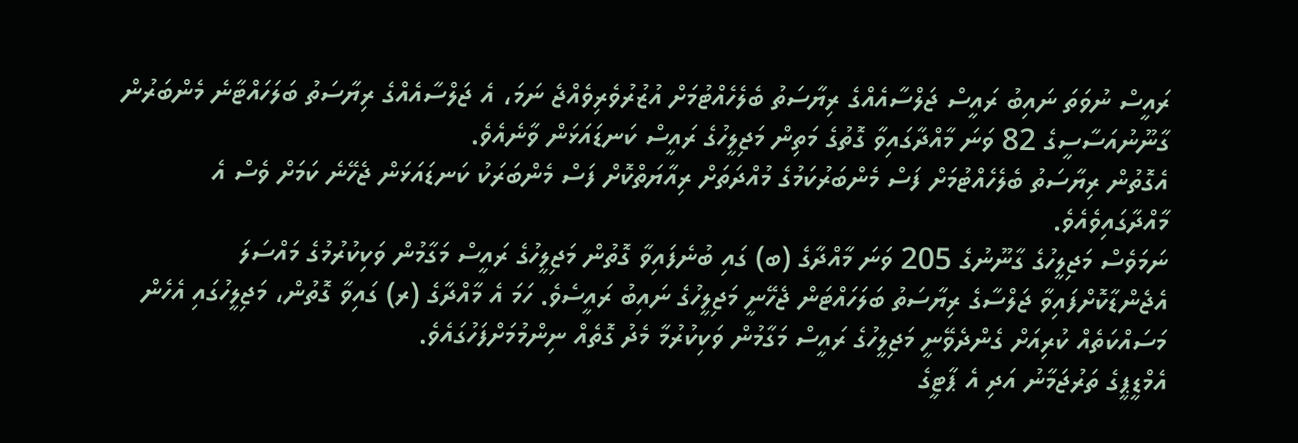ރައީސް ނުވަތަ ނައިބު ރައީސް ޖަލްސާއެއްގެ ރިޔާސަތު ބެލެހެއްޓުމަށް އުޒުރުވެރިވެއްޖެ ނަމަ، އެ ޖަލްސާއެއްގެ ރިޔާސަތު ބަލަހައްޓާނެ މެންބަރުން ގާނޫނުއަސާސީގެ 82 ވަނަ މާއްދާގައިވާ ގޮތުގެ މަތިން މަޖިލީހުގެ ރައީސް ކަނޑައަޅަން ވާނެއެވެ.
އެގޮތުން ރިޔާސަތު ބެލެހެއްޓުމަށް ފަސް މެންބަރުކަމުގެ މުއްދަތަށް ރިއާޔަތްކޮށް ފަސް މެންބަރަކު ކަނޑައަޅަން ޖެހޭނެ ކަމަށް ވެސް އެ މާއްދާގައިވެއެވެ.
ނަމަވެސް މަޖިލީހުގެ ގާނޫނުގެ 205 ވަނަ މާއްދާގެ (ބ) ގައި ބުނެފައިވާ ގޮތުން މަޖިލީހުގެ ރައީސް މަގާމުން ވަކިކުރުމުގެ މައްސަލަ އެޖެންޑާކޮށްފައިވާ ޖަލްސާގެ ރިޔާސަތު ބަލަހައްޓަން ޖެހޭނީ މަޖިލީހުގެ ނައިބު ރައީސެވެ. ހަމަ އެ މާއްދާގެ (ރ) ގައިވާ ގޮތުން، މަޖިލީހުގައި އެހެން މަސައްކަތެއް ކުރިއަށް ގެންދެވޭނީ މަޖިލީހުގެ ރައީސް މަގާމުން ވަކިކުރުމާ މެދު ގޮތެއް ނިންމުމަށްފަހުގައެވެ.
އެމްޑީޕީގެ ތަރުޖަމާނު އަދި އެ ޕާޓީގެ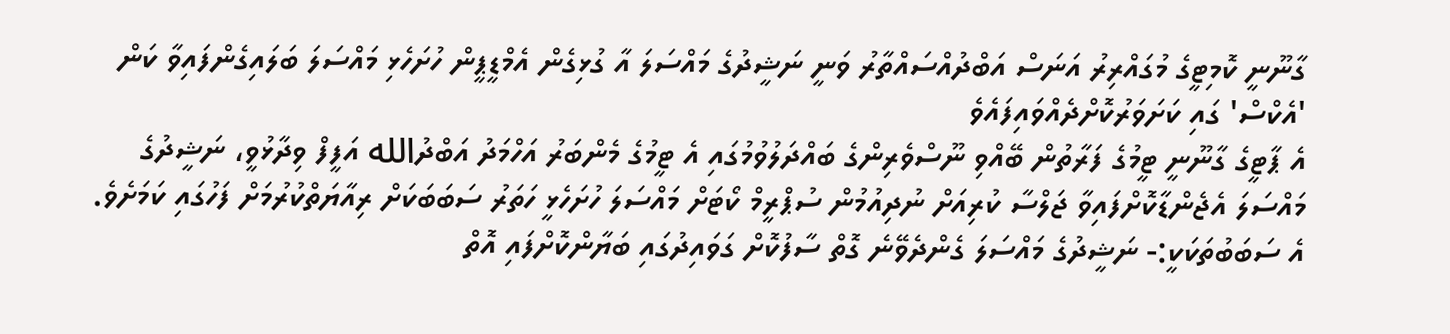ގާނޫނީ ކޮމިޓީގެ މުގައްރިރު އަނަސް އަބްދުއްސައްތާރު ވަނީ ނަޝީދުގެ މައްސަލަ އާ ގުޅިގެން އެމްޑީޕީން ހުށަހެޅި މައްސަލަ ބަލައިގެންފައިވާ ކަން 'އެކްސް' ގައި ކަށަވަރުކޮށްދެއްވައިފައެވެ
އެ ޕާޓީގެ ގާނޫނީ ޓީމުގެ ފަރާތުން ބޭއްވި ނޫސްވެރިންގެ ބައްދަލުވުމުގައި އެ ޓީމުގެ މެންބަރު އަހްމަދު އަބްދުالله އަފީފް ވިދާޅުވީ، ނަޝީދުގެ މައްސަލަ އެޖެންޑާކޮށްފައިވާ ޖަލްސާ ކުރިއަށް ނުދިއުމުން ސުޕްރީމް ކޯޓަށް މައްސަލަ ހުށަހެޅީ ހަތަރު ސަބަބަކަށް ރިއާޔަތްކުރުމަށް ފަހުގައި ކަމަށެވެ. އެ ސަބަބުތަކަކީ:- ނަޝީދުގެ މައްސަލަ ގެންދެވޭނެ ގޮތް ސާފުކޮށް ގަވައިދުގައި ބަޔާންކޮށްފައި އޮތް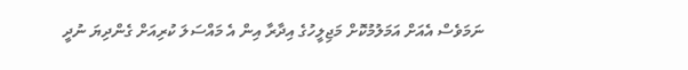ނަމަވެސް އެއަށް އަމަލުމުކޮށް މަޖިލީހުގެ އިދާރާ އިން އެ މައްސަލަ ކުރިއަށް ގެންދިޔަ ނުދީ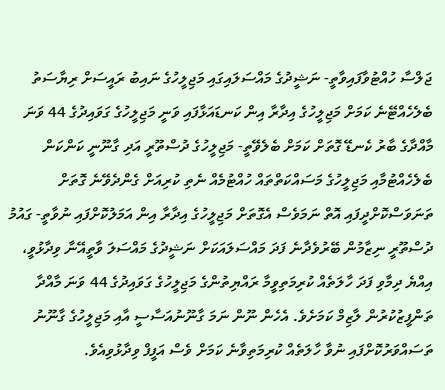ޖަލްސާ ހުއްޓުވާފައިވާތީ- ނަޝީދުގެ މައްސަލައިގައި މަޖިލީހުގެ ނައިބު ރައީސަށް ރިޔާސަތު ބެލެހެއްޓޭނެ ކަމަށް މަޖިލީހުގެ އިދާރާ އިން ކަނޑައަޅާފައި ވަނީ މަޖިލީހުގެ ގަވައިދުގެ 44 ވަނަ މާއްދާގެ ބާރު ކެނޑޭ ގޮތަށް ކަމަށް ބެލެވޭތީ- މަޖިލީހުގެ ދުސްތޫރީ އަދި ގާނޫނީ ކަންކަން ބެލެހެއްޓުމާއި މަޖިލީހުގެ މަސައްކަތްތައް ހުއްޓުމެއް ނެތި ކުރިއަށް ގެންދެވޭނެ ގޮތަށް ތަނަވަސްކޮށްދީފައި އޮތް ނަމަވެސް އެގޮތަށް މަޖިލީހުގެ އިދާރާ އިން އަމަލުކޮށްފައި ނުވާތީ- ގައުމު ދުސްތޫރީ ނިޒާމުން ބޭރުވެދާނެ ފަދަ މައްސަލައަކަށް ނަޝީދުގެ މައްސަލަ ވާތީއޭނާ ވިދާޅުވީ، އިއްޔެ ދިމާވި ފަދަ ހާލަތެއް ކުރިމަތިވީމާ ރައްޔިތުންގެ މަޖިލީހުގެ ގަވައިދުގެ 44 ވަނަ މާއްދާ ތަންފީޒުކުރުން ލާޒިމް ކަމަށެވެ. އެހެން ނޫން ނަމަ ގާނޫނުއަސާސީ އާއި މަޖިލީހުގެ ގާނޫނު ތަސައްވަރުކޮށްފައި ނުވާ ހާލަތެއް ކުރިމަތިވާނެ ކަމަށް ވެސް އަފީފް ވިދާޅުވިއެވެ.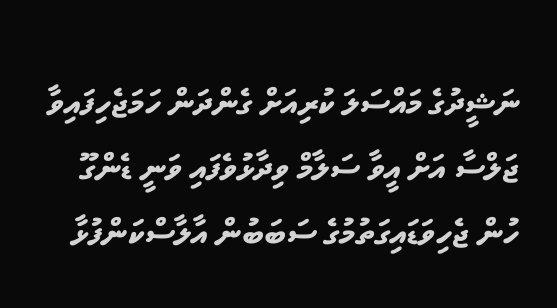ނަޝީދުގެ މައްސަލަ ކުރިއަށް ގެންދަން ހަމަޖެހިފައިވާ ޖަލްސާ އަށް އީވާ ސަލާމް ވިދާޅުވެފައި ވަނީ ޑެންގޫ ހުން ޖެހިވަޑައިގަތުމުގެ ސަބަބުން އާލާސްކަންފުޅާ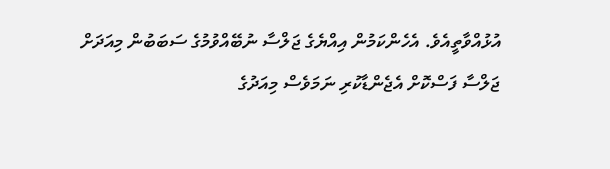އުޅުއްވާތީއެވެ. އެހެންކަމުން އިއްޔެގެ ޖަލްސާ ނުބޭއްވުމުގެ ސަބަބުން މިއަދަށް ޖަލްސާ ފަސްކޮށް އެޖެންޑާކުރި ނަމަވެސް މިއަދުގެ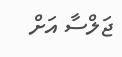ޖަލްސާ އަށް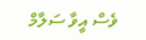ވެސް އީވާ ސަލާމް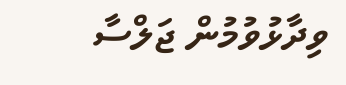ވިދާޅުވުމުން ޖަލްސާ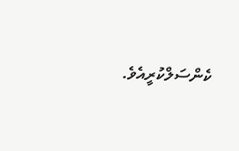ކެންސަލްކުރީއެވެ.